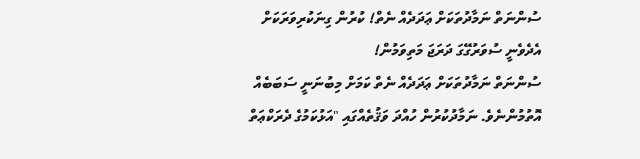ސުންނަތް ނަމާދުތަކަށް ޢަދަދެއް ނެތް! ކުރުން ގިނަކުރިވަރަކަށް އެދެވެނީ ސުވަރުގޭގަ ދަރަޖަ މަތިވަމުން!
ސުންނަތް ނަމާދުތަކަށް ޢަދަދެއް ނެތް ކަމަށް މިބުނަނީ ސަބަބެއް އޮތުމުންނެވެ. ނަމާދުކުރުން ހުއްދަ ވަޤުތެއްގައި "އަޅުކަމުގެ ދެރަކްޢަތް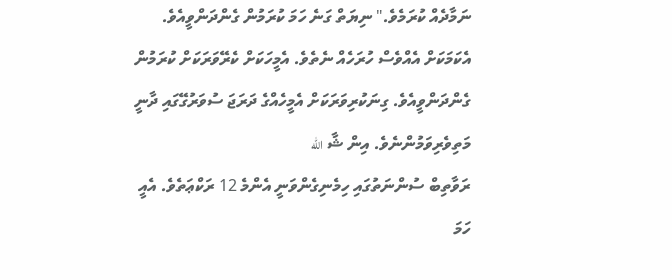ނަމާދެއް ކުރަމެވެ." ނިޔަތް ގަނެ ހަމަ ކުރަމުން ގެންދަންވީއެވެ. އެކަމަކަށް އެއްވެސް ހުރަހެއް ނެތެވެ. އެމީހަކަށް ކެރޭވަރަކަށް ކުރަމުން ގެންދަންވީއެވެ. ގިނަކުރިވަރަކަށް އެމީހެއްގެ ދަރަޖަ ސުވަރުގޭގައި ދާނީ މަތިވެރިވަމުންނެވެ. އިން ޝާ الله
ރަވާތިބް ސުންނަތުގައި ހިމެނިގެންވަނީ އެންމެ 12 ރަކްޢަތެވެ. އެއީ ހަމަ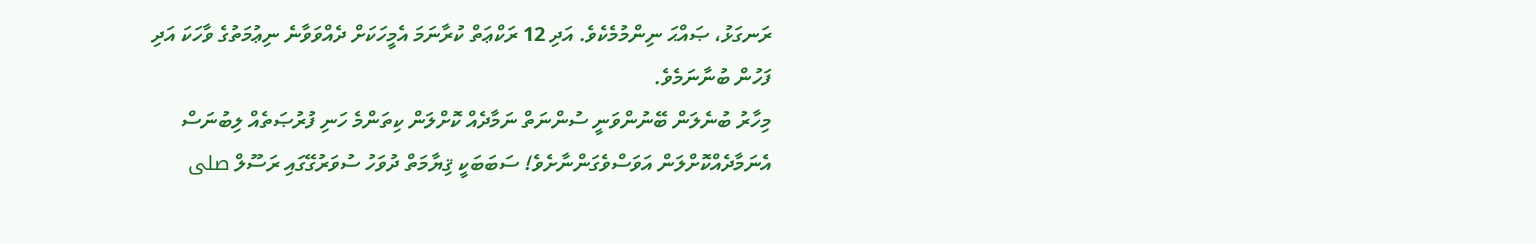ރަނގަޅު، ޞައްޙަ ނިންމުމެކެވެ. އަދި 12 ރަކްޢަތް ކުރާނަމަ އެމީހަކަށް ދެއްވަވާނެ ނިޢުމަތުގެ ވާހަކަ އަދި ފަހުން ބުނާނަމެވެ.
މިހާރު ބުނެލަން ބޭނުންވަނީ ސުންނަތް ނަމާދެއް ކޮށްލަން ކިތަންމެ ހަނި ފުރުޞަތެއް ލިބުނަސް އެނަމާދެއްކޮށްލަން އަވަސްވެގަންނާށެވެ! ސަބަބަކީ ޤިޔާމަތް ދުވަހު ސުވަރުގޭގައި ރަސޫލް صلى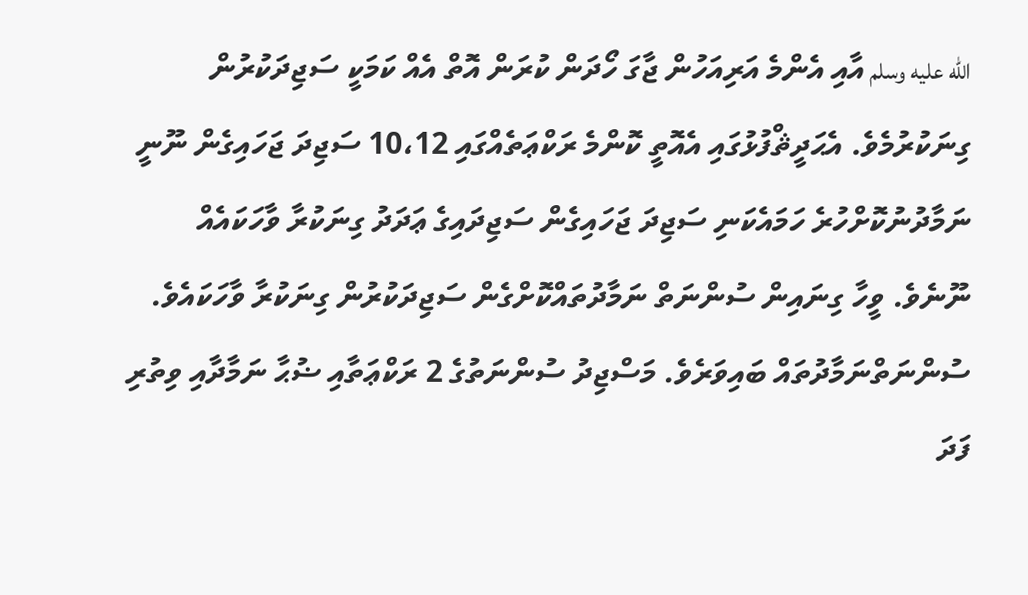الله عليه وسلم އާއި އެންމެ އަރިއަހުން ޖާގަ ހޯދަން ކުރަން އޮތް އެއް ކަމަކީ ސަޖިދަކުރުން ގިނަކުރުމެވެ. އެޙަދީޘްފުޅުގައި އެއޮތީ ކޮންމެ ރަކްޢަތެއްގައި 10،12 ސަޖިދަ ޖަހައިގެން ނޫނީ ނަމާދުނުކޮށްހުރެ ހަމައެކަނި ސަޖިދަ ޖަހައިގެން ސަޖިދައިގެ ޢަދަދު ގިނަކުރާ ވާހަކައެއް ނޫނެވެ. ވީހާ ގިނައިން ސުންނަތް ނަމާދުތައްކޮށްގެން ސަޖިދަކުރުން ގިނަކުރާ ވާހަކައެވެ.
ސުންނަތްނަމާދުތައް ބައިވަރެވެ. މަސްޖިދު ސުންނަތުގެ 2 ރަކްޢަތާއި ޟުޙާ ނަމާދާއި ވިތުރި ފަދަ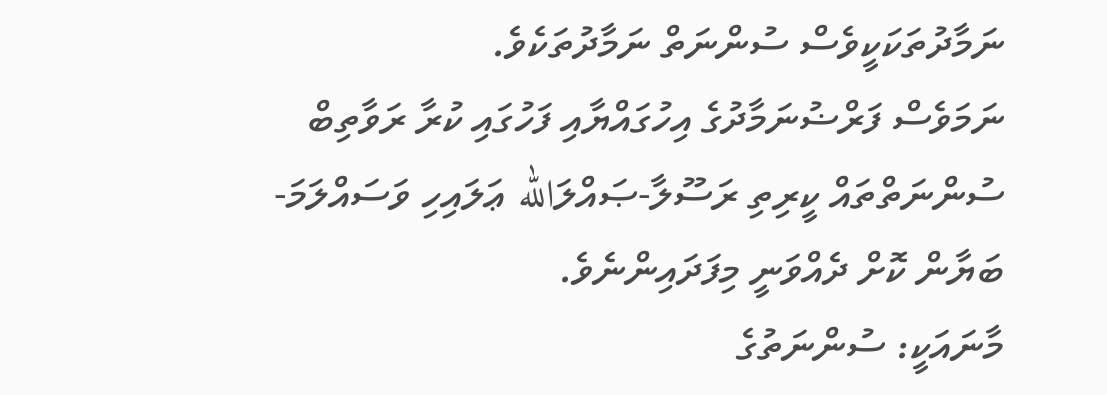ނަމާދުތަކަކީވެސް ސުންނަތް ނަމާދުތަކެވެ.
ނަމަވެސް ފަރްޟުނަމާދުގެ އިހުގައްޔާއި ފަހުގައި ކުރާ ރަވާތިބް ސުންނަތްތައް ކީރިތި ރަސޫލާ-ޞައްލަالله ޢަލައިހި ވަސައްލަމަ- ބަޔާން ކޮށް ދެއްވަނީ މިފަދައިންނެވެ.
މާނައަކީ: ސުންނަތުގެ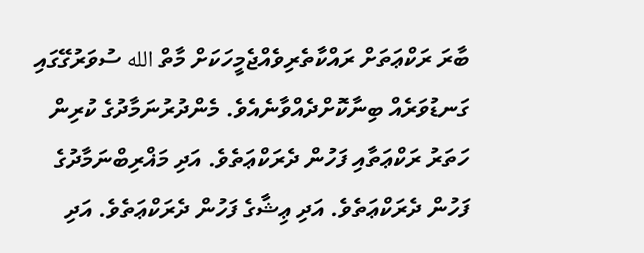ބާރަ ރަކްޢަތަށް ރައްކާތެރިވެއްޖެމީހަކަށް މާތް الله ސުވަރުގޭގައި ގަނޑުވަރެއް ބިނާކޮށްދެއްވާނެއެވެ. މެންދުރުނަމާދުގެ ކުރިން ހަތަރު ރަކްޢަތާއި ފަހުން ދެރަކްޢަތެވެ. އަދި މަޣްރިބްނަމާދުގެ ފަހުން ދެރަކްޢަތެވެ. އަދި ޢިޝާގެ ފަހުން ދެރަކްޢަތެވެ. އަދި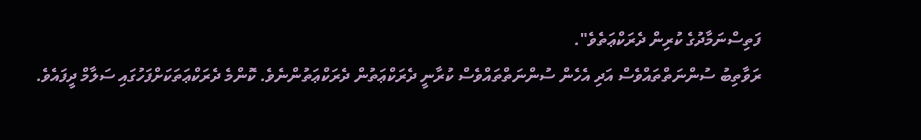ފަތިސްނަމާދުގެ ކުރިން ދެރަކްޢަތެވެ".
ރަވާތިބު ސުންނަތްތައްވެސް އަދި އެހެން ސުންނަތްތައްވެސް ކުރާނީ ދެރަކްޢަތުން ދެރަކްޢަތުންނެވެ. ކޮންމެ ދެރަކްޢަތަކަށްފަހުގައި ސަލާމް ދީފައެވެ.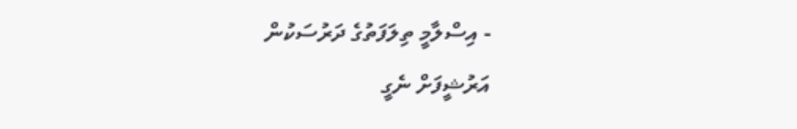- އިސްލާމީ ތިލަފަތުގެ ދަރުސަކުން
އަރުޝީފަށް ނެގީ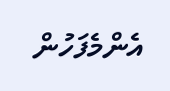އެންމެފަހުން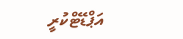އަޕްޑޭޓްކުރީ